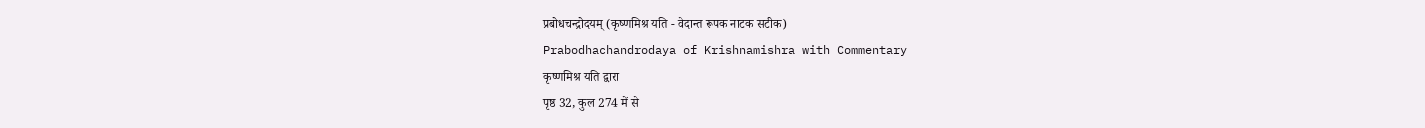प्रबोधचन्द्रोदयम् (कृष्णमिश्र यति - वेदान्त रूपक नाटक सटीक)
Prabodhachandrodaya of Krishnamishra with Commentary
कृष्णमिश्र यति द्वारा
पृष्ठ 32, कुल 274 में से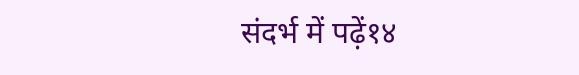संदर्भ में पढ़ें१४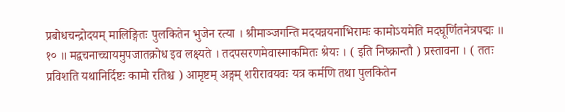प्रबोधचन्द्रोदयम् मालिङ्गितः पुलकितेन भुजेन रत्या । श्रीमाञ्जगन्ति मदयन्नयनाभिरामः कामोऽयमेति मदघूर्णितनेत्रपद्मः ॥ १० ॥ मद्वचनाच्चायमुपजातक्रोध इव लक्ष्यते । तदपसरणमेवास्माकमितः श्रेयः । ( इति निष्क्रान्तौ ) प्रस्तावना । ( ततः प्रविशति यथानिर्दिष्टः कामो रतिश्च ) आमृष्टम् अङ्गम् शरीरावयवः यत्र कर्मणि तथा पुलकितेन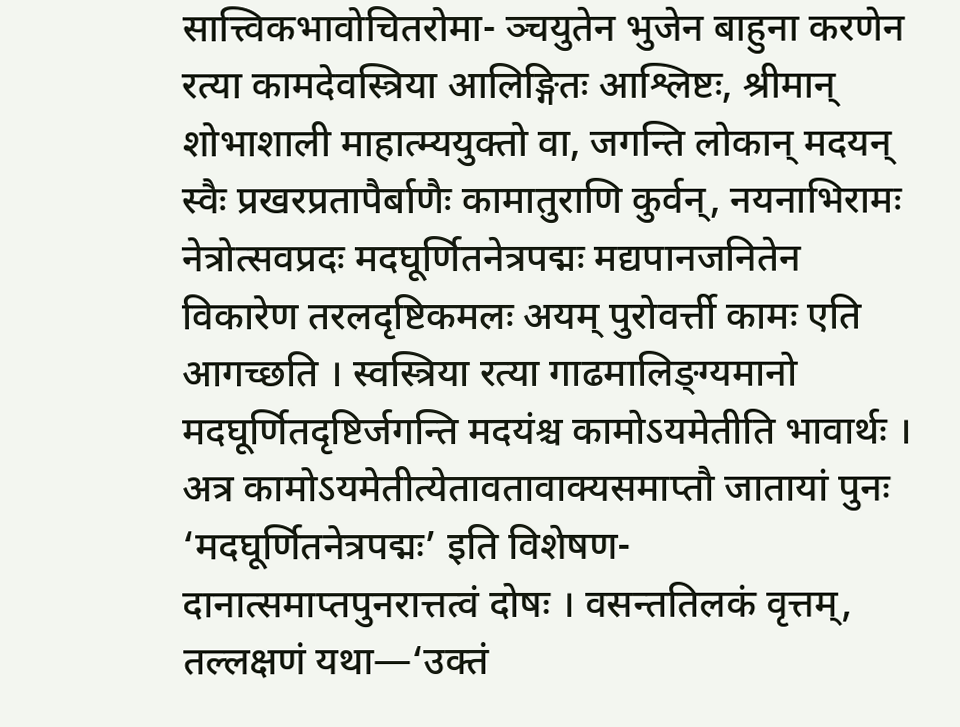सात्त्विकभावोचितरोमा- ञ्चयुतेन भुजेन बाहुना करणेन रत्या कामदेवस्त्रिया आलिङ्गितः आश्लिष्टः, श्रीमान् शोभाशाली माहात्म्ययुक्तो वा, जगन्ति लोकान् मदयन् स्वैः प्रखरप्रतापैर्बाणैः कामातुराणि कुर्वन्, नयनाभिरामः नेत्रोत्सवप्रदः मदघूर्णितनेत्रपद्मः मद्यपानजनितेन विकारेण तरलदृष्टिकमलः अयम् पुरोवर्त्ती कामः एति आगच्छति । स्वस्त्रिया रत्या गाढमालिङ्ग्यमानो मदघूर्णितदृष्टिर्जगन्ति मदयंश्च कामोऽयमेतीति भावार्थः । अत्र कामोऽयमेतीत्येतावतावाक्यसमाप्तौ जातायां पुनः ‘मदघूर्णितनेत्रपद्मः’ इति विशेषण- दानात्समाप्तपुनरात्तत्वं दोषः । वसन्ततिलकं वृत्तम्, तल्लक्षणं यथा—‘उक्तं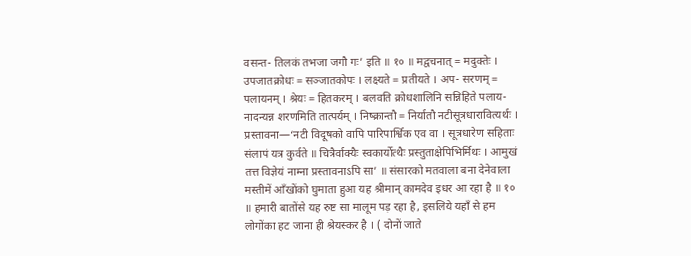वसन्त- तिलकं तभजा जगौ गः’ इति ॥ १० ॥ मद्वचनात् = मदुक्तेः । उपजातक्रोधः = सञ्जातकोपः । लक्ष्यते = प्रतीयते । अप- सरणम् = पलायनम् । श्रेयः = हितकरम् । बलवति क्रोधशालिनि सन्निहिते पलाय- नादन्यन्न शरणमिति तात्पर्यम् । निष्क्रान्तौ = निर्यातौ नटीसूत्रधारावित्यर्थः । प्रस्तावना—‘नटी विदूषको वापि पारिपार्श्विक एव वा । सूत्रधारेण सहिताः संलापं यत्र कुर्वते ॥ चित्रैर्वाक्यैः स्वकार्योत्थैः प्रस्तुताक्षेपिभिर्मिथः । आमुखं तत्त विज्ञेयं नाम्ना प्रस्तावनाऽपि सा’ ॥ संसारको मतवाला बना देनेवाला मस्तीमें आँखोंको घुमाता हुआ यह श्रीमान् कामदेव इधर आ रहा है ॥ १० ॥ हमारी बातोंसे यह रुष्ट सा मालूम पड़ रहा है, इसलिये यहाँ से हम लोगोंका हट जाना ही श्रेयस्कर है । ( दोनों जाते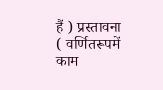हैं ) प्रस्तावना ( वर्णितरूपमें काम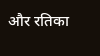और रतिका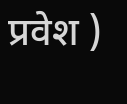प्रवेश )